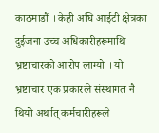काठमाडौं । केही अघि आईटी क्षेत्रका दुईजना उच्च अधिकारीहरूमाथि भ्रष्टाचारको आरोप लाग्यो । यो भ्रष्टाचार एक प्रकारले संस्थागत नै थियो अर्थात् कर्मचारीहरूले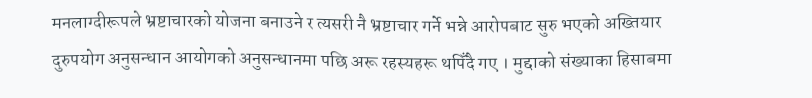मनलाग्दीरूपले भ्रष्टाचारको योजना बनाउने र त्यसरी नै भ्रष्टाचार गर्ने भन्ने आरोपबाट सुरु भएको अख्तियार दुरुपयोग अनुसन्धान आयोगको अनुसन्धानमा पछि अरू रहस्यहरू थपिँदै गए । मुद्दाको संख्याका हिसाबमा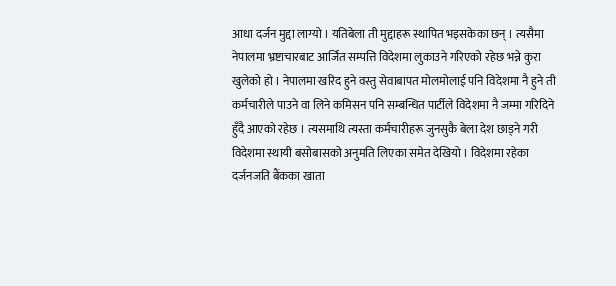आधा दर्जन मुद्दा लाग्यो । यतिबेला ती मुद्दाहरू स्थापित भइसकेका छन् । त्यसैमा नेपालमा भ्रष्टाचारबाट आर्जित सम्पत्ति विदेशमा लुकाउने गरिएको रहेछ भन्ने कुरा खुलेको हो । नेपालमा खरिद हुने वस्तु सेवाबापत मोलमोलाई पनि विदेशमा नै हुने ती कर्मचारीले पाउने वा लिने कमिसन पनि सम्बन्धित पार्टीले विदेशमा नै जम्मा गरिदिने हुँदै आएको रहेछ । त्यसमाथि त्यस्ता कर्मचारीहरू जुनसुकै बेला देश छाड्ने गरी विदेशमा स्थायी बसोबासको अनुमति लिएका समेत देखियो । विदेशमा रहेका दर्जनजति बैंकका खाता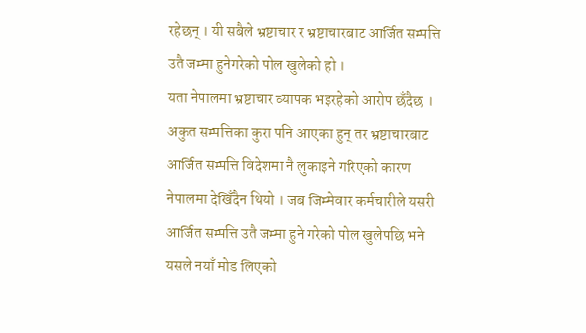रहेछन् । यी सबैले भ्रष्टाचार र भ्रष्टाचारबाट आर्जित सम्पत्ति उतै जम्मा हुनेगरेको पोल खुलेको हो ।
यता नेपालमा भ्रष्टाचार व्यापक भइरहेको आरोप छँदैछ । अकुत सम्पत्तिका कुरा पनि आएका हुन् तर भ्रष्टाचारबाट आर्जित सम्पत्ति विदेशमा नै लुकाइने गरिएको कारण नेपालमा देखिँदैन थियो । जब जिम्मेवार कर्मचारीले यसरी आर्जित सम्पत्ति उतै जम्मा हुने गरेको पोल खुलेपछि भने यसले नयाँ मोड लिएको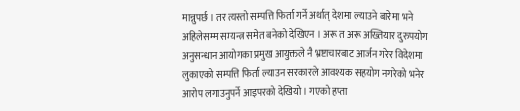मान्नुपर्छ । तर त्यस्तो सम्पत्ति फिर्ता गर्ने अर्थात् देशमा ल्याउने बारेमा भने अहिलेसम्म सम्यन्त्र समेत बनेको देखिएन । अरू त अरू अख्तियार दुरुपयोग अनुसन्धान आयोगका प्रमुख आयुक्तले नै भ्रष्टाचारबाट आर्जन गरेर विदेशमा लुकाएको सम्पत्ति फिर्ता ल्याउन सरकारले आवश्यक सहयोग नगरेको भनेर आरोप लगाउनुपर्ने आइपरको देखियो । गएको हप्ता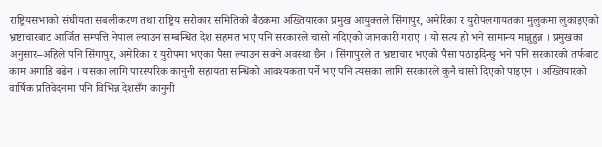राष्ट्रियसभाको संघीयता सबलीकरण तथा राष्ट्रिय सरोकार समितिको बैठकमा अख्तियारका प्रमुख आयुक्तले सिंगापुर, अमेरिका र युरोपलगायतका मुलुकमा लुकाइएको भ्रष्टाचारबाट आर्जित सम्पत्ति नेपाल ल्याउन सम्बन्धित देश सहमत भए पनि सरकारले चासो नदिएको जानकारी गराए । यो सत्य हो भने सामान्य मान्नुहुन्न । प्रमुखका अनुसार–अहिले पनि सिंगापुर, अमेरिका र युरोपमा भएका पैसा ल्याउन सक्ने अवस्था छैन । सिंगापुरले त भ्रष्टाचार भएको पैसा पठाइदिन्छु भने पनि सरकारको तर्फबाट काम अगाडि बढेन । यसका लागि पारस्परिक कानुनी सहायता सन्धिको आवश्यकता पर्ने भए पनि त्यसका लागि सरकारले कुनै चासो दिएको पाइएन । अख्तियारको वार्षिक प्रतिवेदनमा पनि विभिन्न देशसँग कानुनी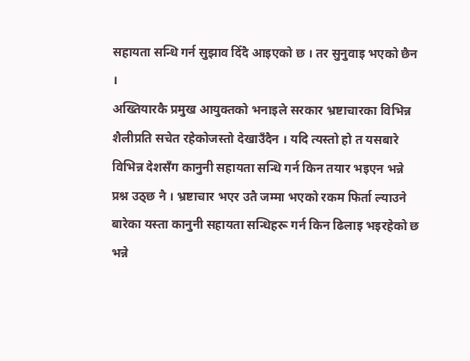सहायता सन्धि गर्न सुझाव दिँदै आइएको छ । तर सुनुवाइ भएको छैन ।
अख्तियारकै प्रमुख आयुक्तको भनाइले सरकार भ्रष्टाचारका विभिन्न शैलीप्रति सचेत रहेकोजस्तो देखाउँदैन । यदि त्यस्तो हो त यसबारे विभिन्न देशसँग कानुनी सहायता सन्धि गर्न किन तयार भइएन भन्ने प्रश्न उठ्छ नै । भ्रष्टाचार भएर उतै जम्मा भएको रकम फिर्ता ल्याउने बारेका यस्ता कानुनी सहायता सन्धिहरू गर्न किन ढिलाइ भइरहेको छ भन्ने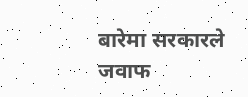बारेमा सरकारले जवाफ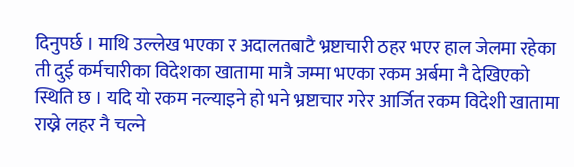दिनुपर्छ । माथि उल्लेख भएका र अदालतबाटै भ्रष्टाचारी ठहर भएर हाल जेलमा रहेका ती दुई कर्मचारीका विदेशका खातामा मात्रै जम्मा भएका रकम अर्बमा नै देखिएको स्थिति छ । यदि यो रकम नल्याइने हो भने भ्रष्टाचार गरेर आर्जित रकम विदेशी खातामा राख्ने लहर नै चल्ने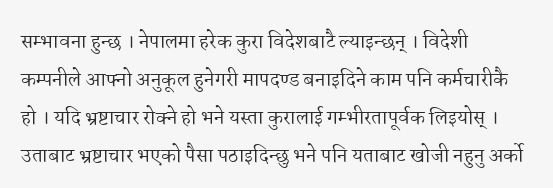सम्भावना हुन्छ । नेपालमा हरेक कुरा विदेशबाटै ल्याइन्छन् । विदेशी कम्पनीले आफ्नो अनुकूल हुनेगरी मापदण्ड बनाइदिने काम पनि कर्मचारीकै हो । यदि भ्रष्टाचार रोक्ने हो भने यस्ता कुरालाई गम्भीरतापूर्वक लिइयोस् । उताबाट भ्रष्टाचार भएको पैसा पठाइदिन्छु भने पनि यताबाट खोजी नहुनु अर्को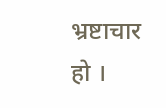भ्रष्टाचार हो ।